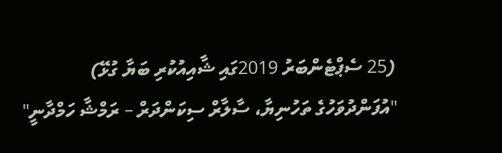(25 ސެޕްޓެންބަރު 2019ގައި ޝާއިއުކުރި ބަޔާ ގުޅޭ)
"އުފަންދުވަހުގެ ތަހުނިޔާ، ސާލާރް ސިކަންދަރް – ރަމްޝާ ހަމްދާނީ"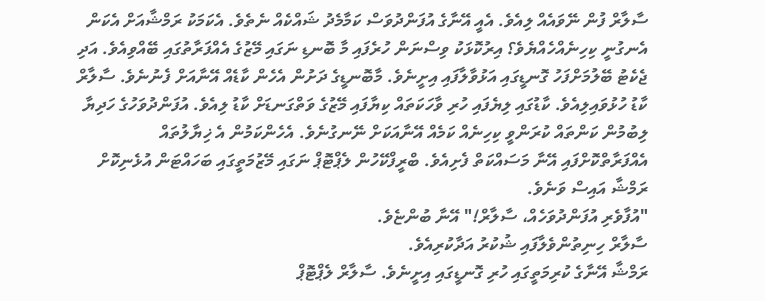ސާލާރް ފުން ނޭވައެއް ލިއެވެ. އެއީ އޭނާގެ އުފަންދުވަސް ކަމާމެދު ޝައްކެއް ނެތެވެ. އެކަމަކު ރަމްޝާއަށް އެކަން އެނގުނީ ކިހިނެއްހެއްޔެވެ؟ އިރުކޮޅަކު ވިސްނަން ހުރެފައި މާ ބޮނޑި ނަގައި މޭޒުގެ އެއްފަރާތުގައި ބޭއްވިއެވެ. އަދި ޖެކެޓު ބޭލުމަށްފަހު ގޮނޑީގައި އަޅުވާލާފައި އިށީނެވެ. މާބޮނޑީގެ ދަށުން އެހެން ކާޑެއް އޭނާއަށް ފެނުނެވެ. ސާލާރް ކާޑު ހުޅުވައިލިއެވެ. ކާޑުގައި ލިޔެފައި ހުރި ވާހަކަތައް ކިޔާފައި މޭޒުގެ ވަތްގަނޑަށް ކާޑު ލިއެވެ. އުފަންދުވަހުގެ ހަދިޔާ ލިބުމުން ކަންތައް ކުރަންވީ ކިހިނެއް ކަމެއް އޭނާއަކަށް ނޭނގުނެވެ. އެހެންކަމުން އެ ޚިޔާލުތައް އެއްފަރާތްކޮށްފައި އޭނާ މަސައްކަތް ފެށިއެވެ. ބްރީފްކޭހުން ލެޕްޓޮޕް ނަގައި މޭޒުމަތީގައި ބަހައްޓަން އުޅެނިކޮށް ރަމްޝާ އައިސް ވަނެވެ.
"އުފާވެރި އުފަންދުވަހެއް، ސާލާރް!" އޭނާ ބުންޏެވެ.
ސާލާރް ހިނިތުންވެލާފައި ޝުކުރު އަދާކުރިއެވެ.
ރަމްޝާ އޭނާގެ ކުރިމަތީގައި ހުރި ގޮނޑީގައި އިށީނެވެ. ސާލާރް ލެޕްޓޮޕް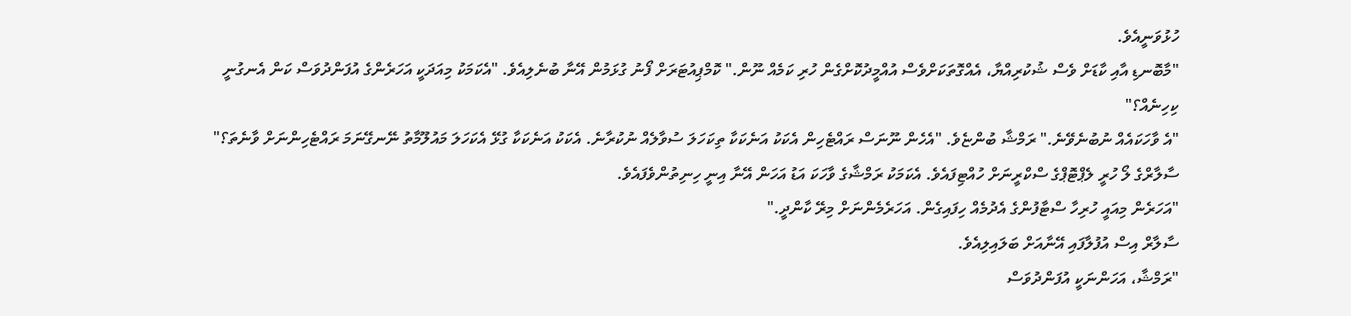ހުޅުވަނީއެވެ.
"މާބޮނޑި އާއި ކާޑަށް ވެސް ޝުކުރިއްޔާ، އެއްގޮތަކަށްވެސް އުއްމީދުކޮށްގެން ހުރި ކަމެއް ނޫން." ކޮމްޕިއުޓަރަށް ފޯނު ގުޅަމުން އޭނާ ބުނެލިއެވެ. "އެކަމަކު މިއަދަކީ އަހަރެންގެ އުފަންދުވަސް ކަން އެނގުނީ ކިހިނެއް؟"
"އެ ވާހަކައެއް ނުބުނެވޭނެ." ރަމްޝާ ބުންޏެވެ. "އެހެން ނޫނަސް ރައްޓެހިން އެކަކު އަނެކަކާ ތިކަހަލަ ސުވާލެއް ނުކުރާނެ. އެކަކު އަނެކަކާ ގުޅޭ އެކަހަލަ މައުލޫމާތު ނޭނގޭނަމަ ރައްޓެހިންނަށް ވާނެތަ؟"
ސާލާރްގެ ލޯ ހުރީ ލެޕްޓޮޕްގެ ސްކްރީނަށް ހުއްޓިފައެވެ. އެކަމަކު ރަމްޝާގެ ވާހަކަ އަޑު އަހަން އޭނާ އިނީ ހިނިތުންވެފައެވެ.
"އަހަރެން މިއައީ ހުރިހާ ސްޓާފުންގެ އެދުމެއް ހިފައިގެން. އަހަރެމެންނަށް މިރޭ ކާންދީ."
ސާލާރް އިސް އުފުލާފައި އޭނާއަށް ބަލައިލިއެވެ.
"ރަމްޝާ، އަހަންނަކީ އުފަންދުވަސް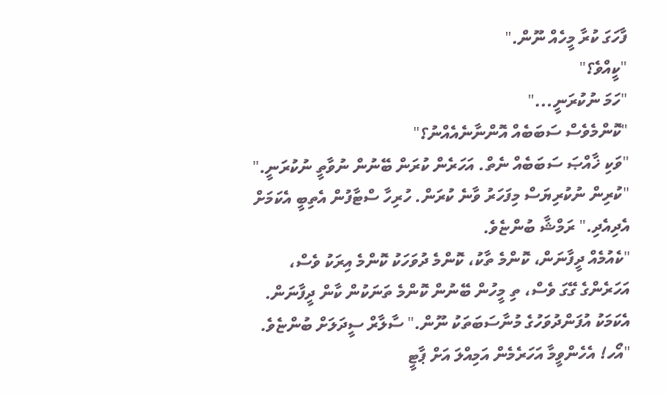ފާހަގަ ކުރާ މީހެއް ނޫން."
"ކީއްވެ؟"
"ހަމަ ނުކުރަނީ..."
"ކޮންމެވެސް ސަބަބެއް އޮންނާނެއެއްނު؟"
"ވަކި ޚާއްޞަ ސަބަބެއް ނެތް. އަހަރެން ކުރަން ބޭނުން ނުވާތީ ނުކުރަނީ."
"ކުރިން ނުކުރިޔަސް މިފަހަރު ވާނެ ކުރަން. ހުރިހާ ސްޓާފުން އެތިބީ އެކަމަށް އެދިއެދި." ރަމްޝާ ބުންޏެވެ.
"ކެއުމެއް ދީފާނަން، ކޮންމެ ތާކު، ކޮންމެ ދުވަހަކު ކޮންމެ އިރަކު ވެސް، އަހަރެންގެ ގޭގަ ވެސް، ތި މީހުން ބޭނުން ކޮންމެ ތަނަކުން ކާން ދީފާނަން. އެކަމަކު އުފަންދުވަހުގެ މުނާސަބަތަކު ނޫން." ސާލާރް ސީދަލަށް ބުންޏެވެ.
"އޯހ! އެހެންވީމާ އަހަރެމެން އަމިއްލަ އަށް ޕާޓީ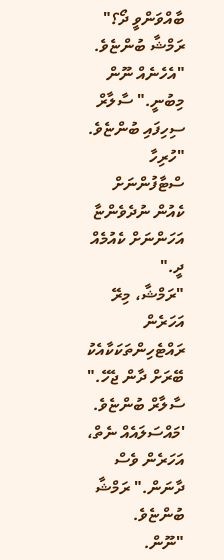ބާއްވަންވީ ދޯ؟" ރަމްޝާ ބުންޏެވެ.
"އެހެނެއް ނޫން މިބުނީ." ސާލާރް ސިހިފައި ބުންޏެވެ.
"ހުރިހާ ސްޓާފުންނަށް ކެއުން ނުދެވެންޏާ އަހަންނަށް ކެއުމެއް ދީ."
"ރަމްޝާ، މިރޭ އަހަރެން ރައްޓެހިންތަކަކާއެކު ބޭރަށް ދާން ޖެހޭ." ސާލާރް ބުންޏެވެ.
'މައްސަލައެއް ނެތް، އަހަރެން ވެސް ދާނަން." ރަމްޝާ ބުންޏެވެ.
"ނޫން.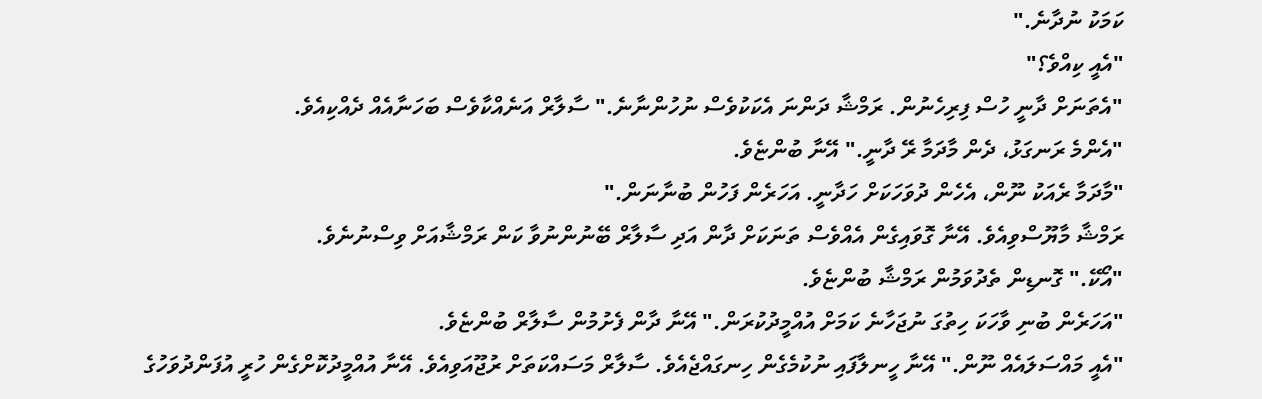ކަމަކު ނުދާނެ."
"އެއީ ކިއްވެ؟"
"އެތަނަށް ދާނީ ހުސް ފިރިހެނުން. ރަމްޝާ ދަންނަ އެކަކުވެސް ނުހުންނާނެ." ސާލާރް އަނެއްކާވެސް ބަހަނާއެއް ދެއްކިއެވެ.
"އެންމެ ރަނގަޅު، ދެން މާދަމާ ރޭ ދާނީ." އޭނާ ބުންޏެވެ.
"މާދަމާ ރެއަކު ނޫން، އެހެން ދުވަހަކަށް ހަދާނީ. އަހަރެން ފަހުން ބުނާނަން."
ރަމްޝާ މާޔޫސްވިއެވެ. އޭނާ ގޮވައިގެން އެއްވެސް ތަނަކަށް ދާން އަދި ސާލާރް ބޭނުންނުވާ ކަން ރަމްޝާއަށް ވިސްނުނެވެ.
"އޯކޭ." ގޮނޑިން ތެދުވަމުން ރަމްޝާ ބުންޏެވެ.
"އަހަރެން ބުނި ވާހަކަ ހިތުގަ ނުޖަހާނެ ކަމަށް އުއްމީދުކުރަން." އޭނާ ދާން ފެށުމުން ސާލާރް ބުންޏެވެ.
"އެއީ މައްސަލައެއް ނޫން." އޭނާ ހީނލާފައި ނުކުމެގެން ހިނގައްޖެއެވެ. ސާލާރް މަސައްކަތަށް ރުޖޫއަވިއެވެ. އޭނާ އުއްމީދުކޮށްގެން ހުރީ އުފަންދުވަހުގެ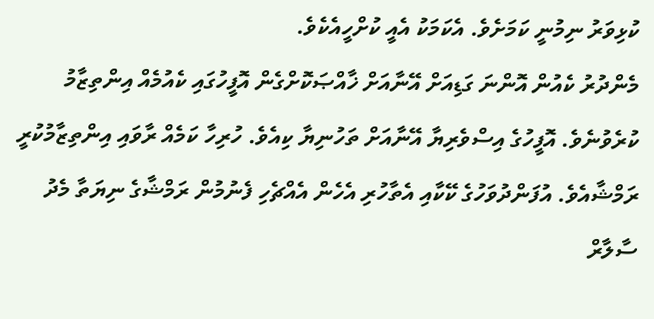ކުޅިވަރު ނިމުނީ ކަމަށެވެ. އެކަމަކު އެއީ ކުށްހީއެކެވެ.
މެންދުރު ކެއުން އޮންނަ ގަޑިއަށް އޭނާއަށް ޚާއްޞަކޮށްގެން އޮފީހުގައި ކެއުމެއް އިންތިޒާމު ކުރެވުނެވެ. އޮފީހުގެ އިސްވެރިޔާ އޭނާއަށް ތަހުނިޔާ ކިއެވެ. ހުރިހާ ކަމެއް ރާވައި އިންތިޒާމުކުރީ ރަމްޝާއެވެ. އުފަންދުވަހުގެ ކޭކާއި އެތާހުރި އެހެން އެއްޗެހި ފެނުމުން ރަމްޝާގެ ނިޔަތާ މެދު ސާލާރް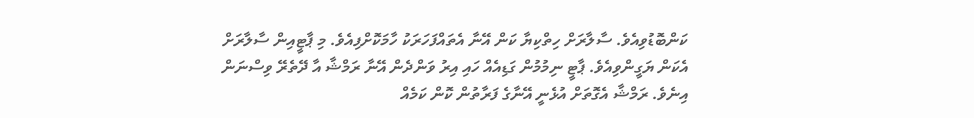ކަންބޮޑުވިއެވެ. ސާލާރަށް ހިތްކިޔާ ކަން އޭނާ އެތައްފަހަރަކު ހާމަކޮށްފިއެވެ. މި ޕާޓީއިން ސާލާރަށް އެކަން ޔަގީންވިއެވެ. ޕާޓީ ނިމުމުން ގަޑިއެއް ހައި އިރު ވަންދެން އޭނާ ރަމްޝާ އާ ދޭތެރޭ ވިސްނަން އިނެވެ. ރަމްޝާ އެގޮތަށް އުޅެނީ އޭނާގެ ފަރާތުން ކޮން ކަމެއް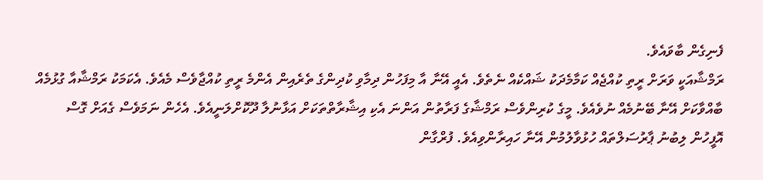ފެނިގެން ބާވައެވެ.
ރަމްޝާއަކީ ވަރަށް ރީތި ކުއްޖެއް ކަމާމެދަކު ޝައްކެއް ނެތެވެ. އެއީ އޭނާ އާ މިފަހުން ދިމާވި ކުދިންގެ ތެރެއިން އެންމެ ރީތި ކުއްޖާވެސް މެއެވެ. އެކަމަކު ރަމްޝާއާ ގުޅުމެއް ބާއްވާކަށް އޭނާ ބޭނުމެއް ނުވެއެވެ. މީގެ ކުރިންވެސް ރަމްޝާގެ ފަރާތުން އަންނަ އެކި އިޝާރާތްތަކަށް އަޅާނުލާ ދޫކޮށްލަނީއެވެ. އެހެން ނަމަވެސް ގެއަށް ގޮސް އޮފީހުން ލިބުނު ޕާރުސަލްތައް ހުޅުވާލުމުން އޭނާ ހައިރާންވިއެވެ. ފުރްގާން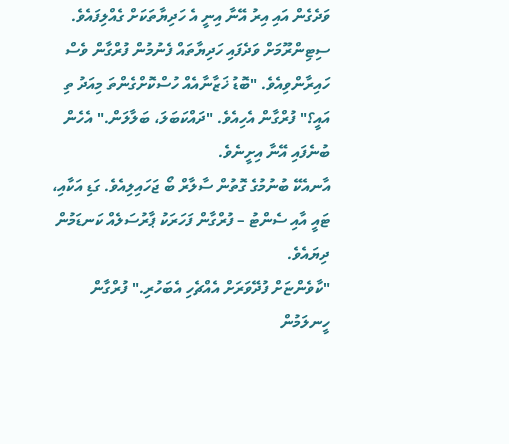ވަދެގެން އައި އިރު އޭނާ އިނީ އެ ހަދިޔާތަކަށް ގެއްލިފައެވެ.
ސިޓިންރޫމަށް ވަދެފައި ހަދިޔާތައް ފެނުމުން ފުރްގާން ވެސް ހައިރާންވިއެވެ. "ބޮޑު ޚަޒާނާއެއް ހުސްކޮށްގެންތަ މިއަދު ތި އައީ؟" ފުރްގާން އެހިއެވެ. "ދައްކަބަލަ، ބަލާލަން." އެހެން ބުނެފައި އޭނާ އިށީނެވެ.
އާނއެކޭ ބުނުމުގެ ގޮތުން ސާލާރް ބޯ ޖަހައިލިއެވެ. ގަޑި އަކާއި، ޓައީ އާއި ސެންޓު – ފުރްގާން ފަހަރަކު ޕާރުސަލެއް ކަނޑަމުން ދިޔައެވެ.
"ކާވެންޏަށް ފުދޭވަރަށް އެއްޗެހި އެބަހުރި." ފުރްގާން ހީނލަމުން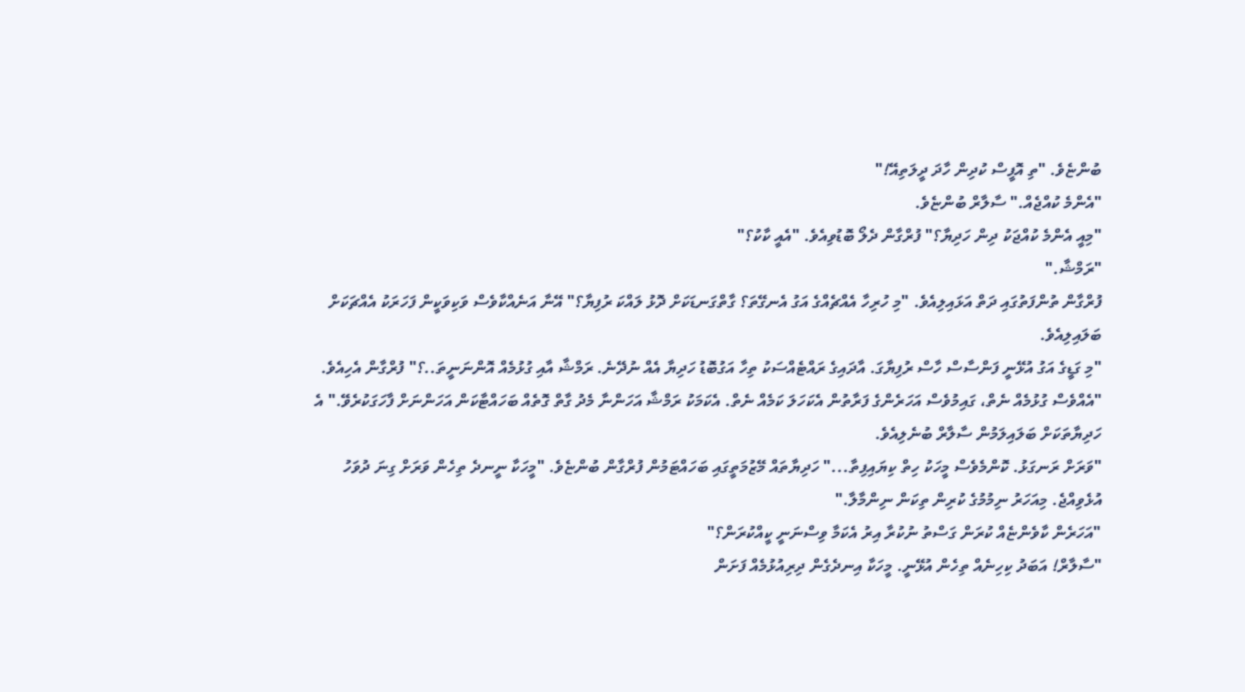ބުންޏެވެ. "ތި އޮފީސް ކުދިން ހާދަ ދީލަތިއޭ!"
"އެންމެ ކުއްޖެއް." ސާލާރް ބުންޏެވެ.
"މިއީ އެންމެ ކުއްޖަކު ދިން ހަދިޔާ؟" ފުރްގާން ދެލޯ ބޮޑުވިއެވެ. "އެއީ ކާކު؟"
"ރަމްޝާ."
ފުރްގާން ތުންފަތުގައި ދަތް އަޅައިލިއެވެ. "މި ހުރިހާ އެއްޗެއްގެ އަގު އެނގޭތަ؟ ގާތްގަނޑަކަށް ދޮޅު ލައްކަ ރުފިޔާ؟" އޭނާ އަނެއްކާވެސް ވަކިވަކީން ފަހަރަކު އެއްޗަކަށް ބަލައިލިއެވެ.
"މި ގަޑީގެ އަގު އުޅޭނީ ފަންސާސް ހާސް ރުފިޔާގަ. އާދައިގެ ރައްޓެއްސަކު ތިހާ އަގުބޮޑު ހަދިޔާ އެއް ނުދޭނެ. ރަމްޝާ އާއި ގުޅުމެއް އޮންނަނީތަ..؟" ފުރްގާން އެހިއެވެ.
"އެއްވެސް ގުޅުމެއް ނެތް، ގައިމުވެސް އަހަރެންގެ ފަރާތުން އެކަހަލަ ކަމެއް ނެތް. އެކަމަކު ރަމްޝާ އަހަންނާ މެދު ގާތް ގޮތެއް ބަހައްޓާކަން އަހަންނަށް ފާހަގަކުރެވޭ." އެ ހަދިޔާތަކަށް ބަލައިލަމުން ސާލާރް ބުނެލިއެވެ.
"ވަރަށް ރަނގަޅު. ކޮންމެވެސް މީހަކު ހިތް ކިޔައިފިތާ..." ހަދިޔާތައް މޭޒުމަތީގައި ބަހައްޓަމުން ފުރްގާން ބުންޏެވެ. "މީހަކާ ނީނދެ ތިހެން ވަރަށް ގިނަ ދުވަހު އުޅެވިއްޖެ. މިއަހަރު ނިމުމުގެ ކުރިން ތިކަން ނިންމާލާ."
"އަހަރެން ކާވެންޏެއް ކުރަން ގަސްތު ނުކުރާ އިރު އެކަމާ ވިސްނަނީ ކީއްކުރަން؟"
"ސާލާރް! އަބަދު ކިހިނެއް ތިހެން އުޅޭނީ. މީހަކާ އިނދެގެން ދިރިއުޅުމެއް ފަށަން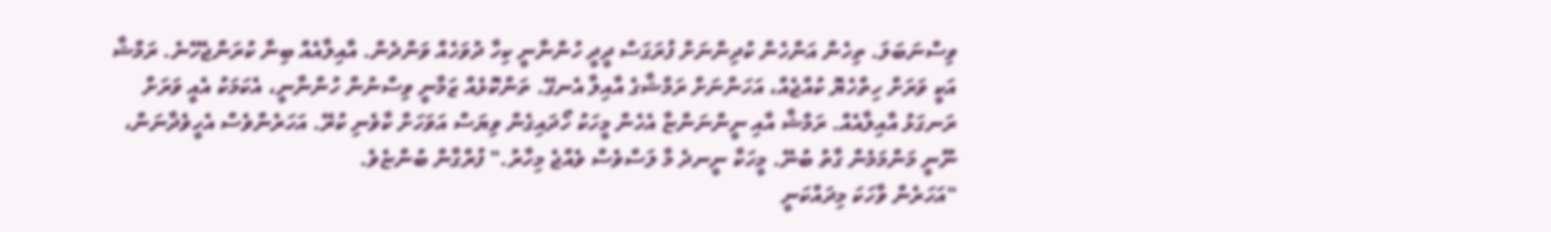ވިސްނަބަލަ. ތިހެން އަންހެން ކުދިންނަށް ފުރަގަސް ދީދީ ހުންނާނީ ކިހާ ދުވަހެއް ވަންދެން. އާއިލާއެއް ބިނާ ކުރަންޖެހޭނެ. ރަމްޝާ އަކީ ވަރަށް ހިތްހެޔޮ ކުއްޖެއް، އަހަންނަށް ރަމްޝާގެ އާއިލާ އެނގޭ. ތަންކޮޅެއް ޒަމާނީ ވިސްނުން ހުންނާނީ، އެކަމަކު އެއީ ވަރަށް ރަނގަޅު އާއިލާއެއް. ރަމްޝާ އާއި ނީންނަންޏާ އެހެން މީހަކު ހޯދައިގެން ވިޔަސް އަވަހަށް ކާވެނި ކުރޭ. އަހަރެންވެސް އެހީވެދާނަން، ނޫނީ މަންމަމެން ގާތު ބުނޭ. މީހަކާ ނީނދެ މާ ލަސްވެސް ވެއްޖެ މިހާރު." ފުރްގާން ބުންޏެވެ.
"އަހަރެން ވާހަކަ މިދައްކަނީ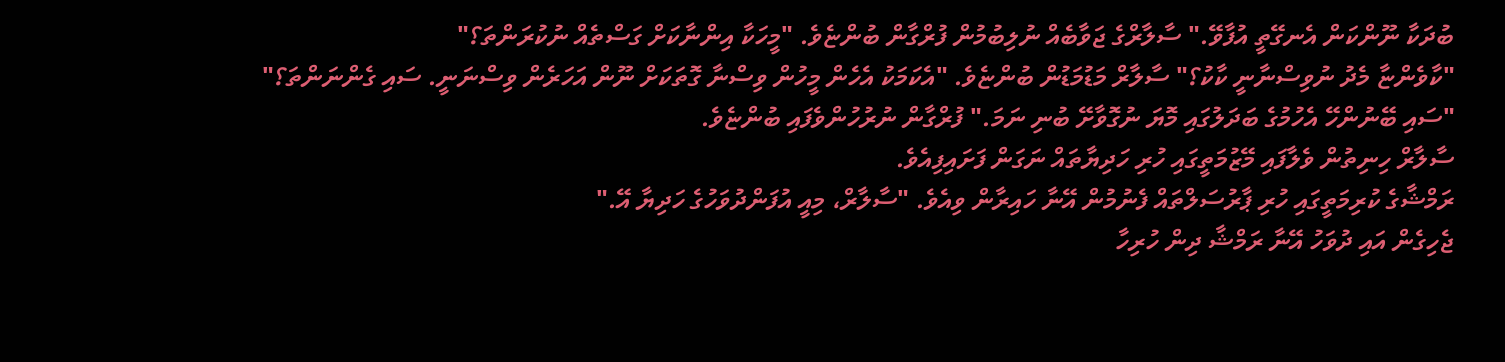ބުދަކާ ނޫންކަން އެނގޭތީ އުފާވޭ." ސާލާރްގެ ޖަވާބެއް ނުލިބުމުން ފުރްގާން ބުންޏެވެ. "މީހަކާ އިންނާކަށް ގަސްތެއް ނުކުރަންތަ؟"
"ކާވެންޏާ މެދު ނުވިސްނާނީ ކާކު؟" ސާލާރް މަޑުމަޑުން ބުންޏެވެ. "އެކަމަކު އެހެން މީހުން ވިސްނާ ގޮތަކަށް ނޫން އަހަރެން ވިސްނަނީ. ސައި ގެންނަންތަ؟"
"ސައި ބޭނުންހޭ އެހުމުގެ ބަދަލުގައި މޮޔަ ނުގޮވާށޭ ބުނި ނަމަ." ފުރްގާން ނުރުހުންވެފައި ބުންޏެވެ.
ސާލާރް ހިނިތުން ވެލާފައި މޭޒުމަތީގައި ހުރި ހަދިޔާތައް ނަގަން ފަށައިފިއެވެ.
ރަމްޝާގެ ކުރިމަތީގައި ހުރި ޕާރުސަލްތައް ފެނުމުން އޭނާ ހައިރާން ވިއެވެ. "ސާލާރް، މިއީ އުފަންދުވަހުގެ ހަދިޔާ އޭ."
ޖެހިގެން އައި ދުވަހު އޭނާ ރަމްޝާ ދިން ހުރިހާ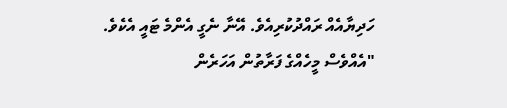ހަދިޔާއެއް ރައްދުކުރިއެވެ. އޭނާ ނެގީ އެންމެ ޓައީ އެކެވެ. "އެއްވެސް މީހެއްގެ ފަރާތުން އަހަރެން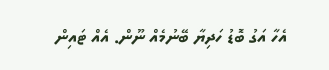އެހާ އަގު ބޮޑު ހަދިޔާ ބޭނުމެއް ނޫން. އެއް ޓައިން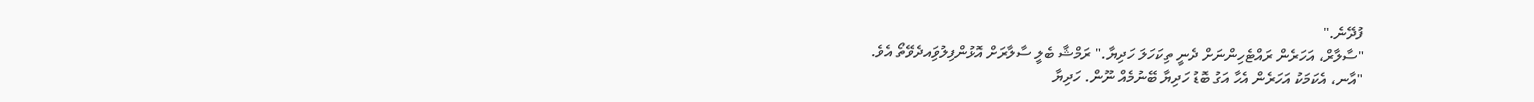ފުދޭނެ."
"ސާލާރް، އަހަރެން ރައްޓެހިންނަށް ދެނީ ތިކަހަލަ ހަދިޔާ." ރަމްޝާ ބެލީ ސާލާރަށް އޮޅުންފިލުވަިއދެވޭތޯ އެވެ.
"އާނ، އެކަމަކު އަހަރެން އެހާ އަގު ބޮޑު ހަދިޔާ ބޭނުމެއް ނޫން. ހަދިޔާ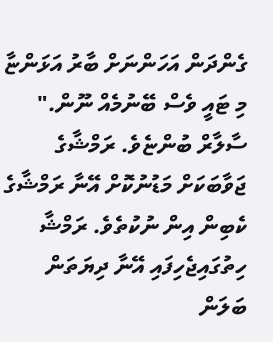ގެންދަން އަހަންނަށް ބާރު އަޅަންޏާ މި ޓައީ ވެސް ބޭނުމެއް ނޫން." ސާލާރް ބުންޏެވެ. ރަމްޝާގެ ޖަވާބަކަށް މަޑުނުކޮށް އޭނާ ރަމްޝާގެ ކެބިން އިން ނުކުތެވެ. ރަމްޝާ ހިތުގައިޖެހިފައި އޭނާ ދިޔަތަން ބަލަން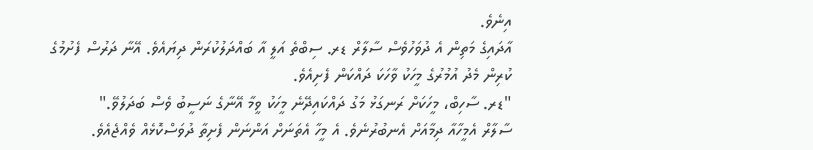އިނެވެ.
އާދައިގެ މަތިން އެ ދުވަހުވެސް ސާލާރް ޑރ. ސިބްތެ އަލީ އާ ބައްދަލުކުރަން ދިޔައެވެ. އޭނާ ދަރުސް ފެށުމުގެ ކުރިން މެދު އުމުރުގެ މީހަކު ވާހަކަ ދައްކަން ފެށިއެވެ.
"ޑރ. ސާހިބް، މީހަކަށް ރަނގަޅު މަގު ދައްކައިދޭނެ މީހަކު ވީމާ އޭނާގެ ނަސީބު ވެސް ބަދަލުވޭ."
ސާލާރް އެމީހާއާ ދިމާއަށް އެނބުރުނެވެ. އެ މީހާ އެތަނަށް އަންނަން ފެށިތާ ދުވަސްކޮޅެއް ވެއްޖެއެވެ.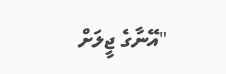"އޭނާގެ ޖީލަށް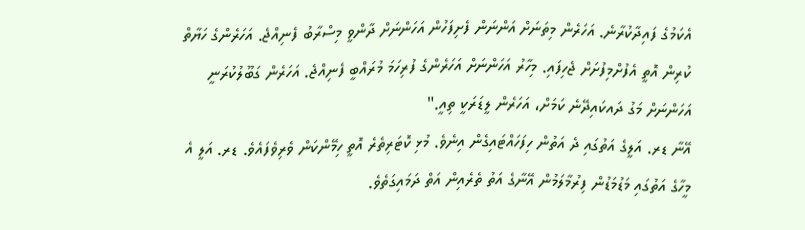އެކަމުގެ ފައިދާކުރާނެ. އަހަރެން މިތަނަށް އަންނަން ފެށިފަހުން އަހަންނަށް ދާންވީ މިސްރާބު ފެނިއްޖެ. އަހަރެންގެ ހަޔާތް ކުރިން އޮތީ އެފުށްމިފުށަށް ޖެހިފައި. މިހާރު އަހަންނަށް އަހަރެންގެ ފުރިހަމަ މުރައްބީ ފެނިއްޖެ. އަހަރެން ގަބޫލުކުރަނީ އަހަންނަށް މަގު ދައކައިދޭނެ ކަމަށް، އަހަރެން ލީޑަރަކީ ތިއީ."
އޭނާ ޑރ. އަލީގެ އަތުގައި ދެ އަތުން ހިފަހައްޓައިގެން އިނެވެ. މުޅި ކޮޓަރިތެރެ އޮތީ ހިމޭންކަން ވެރިވެފައެވެ. ޑރ. އަލީ އެ މީހާގެ އަތުގައި މަޑުމަޑުން ފިރުމާލަމުން އޭނާގެ އަތު ތެރެއިން އަތް ދަމައިގަތެވެ.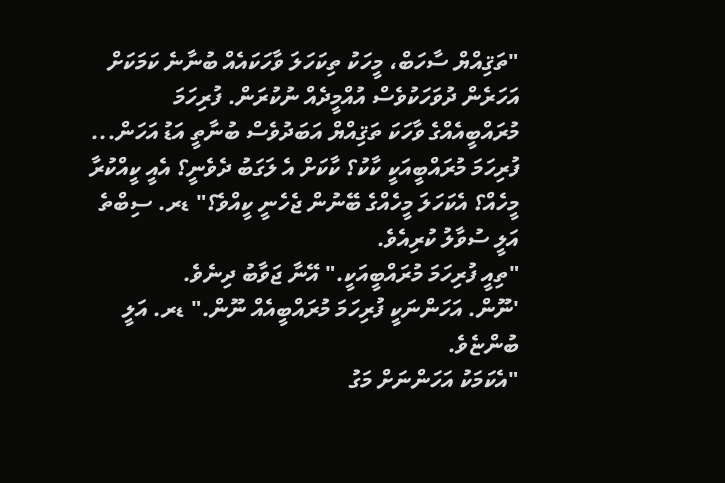"ތަޤިއްޔް ސާހަބް، މީހަކު ތިކަހަލަ ވާހަކައެއް ބުނާނެ ކަމަކަށް އަހަރެން ދުވަހަކުވެސް އުއްމީދެއް ނުކުރަން. ފުރިހަމަ މުރައްބީއެއްގެ ވާހަކަ ތަޤިއްޔް އަބަދުވެސް ބުނާތީ އަޑު އަހަން... ފުރިހަމަ މުރައްބީއަކީ ކާކު؟ ކާކަށް އެ ލަގަބު ދެވެނީ؟ އެއީ ކީއްކުރާ މީހެއް؟ އެކަހަލަ މީހެއްގެ ބޭނުން ޖެހެނީ ކީއްވެ؟" ޑރ. ސިބްތެ އަލީ ސުވާލު ކުރިއެވެ.
"ތިއީ ފުރިހަމަ މުރައްބީއަކީ." އޭނާ ޖަވާބު ދިނެވެ.
'ނޫން. އަހަންނަކީ ފުރިހަމަ މުރައްބީއެއް ނޫން." ޑރ. އަލީ ބުންޏެވެ.
"އެކަމަކު އަހަންނަށް މަގު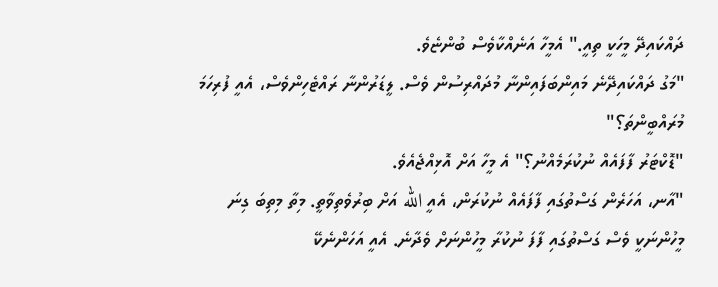ދައްކައިދޭ މީހަކީ ތިއީ." އެމީހާ އަނެއްކާވެސް ބުންޏެވެ.
"މަގު ދައްކައިދޭނެ މައިންބަފައިންނާ މުދައްރިސުން ވެސް. ލީޑަރުންނާ ރައްޓެހިންވެސް، އެއީ ފުރިހަމަ މުރައްބީންތަ؟"
"ޑޮކްޓަރު ފާފައެއް ނުކުރަމެއްނު؟" އެ މީހާ އަށް އޮޅިއްޖެއެވެ.
"އާނ، އަހަރެން ގަސްތުގައި ފާފައެއް ނުކުރަން، އެއީ الله އަށް ބިރުވެތިވާތީ. މިތާ މިތިބަ ގިނަ މީހުންނަކީ ވެސް ގަސްތުގައި ފާފަ ނުކުރާ މީހުންނަށް ވެދާނެ. އެއީ އަހަންނެކޭ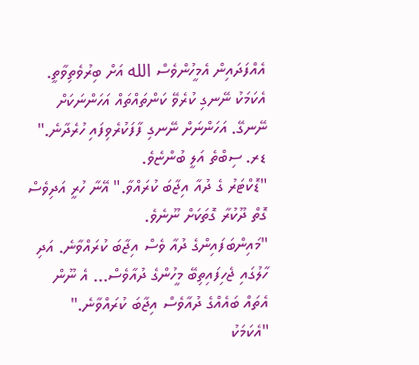އެއްފަދައިން އެމީހުންވެސް الله އަށް ބިރުވެތިވާތީ. އެކަމަކު ނޭނގި ކުރެވޭ ކަންތައްތައް އަހަންނަކަށް ނޭނގޭ. އަހަންނަށް ނޭނގި ފާފަކުރެވިފައި ހުރެދާނެ." ޑރ. ސިބްތެ އަލީ ބުންޏެވެ.
"ޑޮކްޓަރު ގެ ދުއާ އިޖާބަ ކުރައްވާ." އޭނާ ހުރީ އަދިވެސް ގޮތް ދޫކުރާ ގޮތަކަށް ނޫނެވެ.
"މައިންބަފައިންގެ ދުއާ ވެސް އިޖާބަ ކުރައްވާނެ. އަދި ހާލުގައި ޖެހިފައިތިބޭ މީހުންގެ ދުއާވެސް... އެ ނޫން އެތައް ބައެއްގެ ދުއާވެސް އިޖާބަ ކުރައްވާނެ."
"އެކަމަކު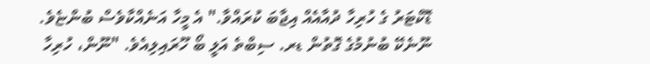ޑޮކްޓަރު ގެ ހުރިހާ ދުއާއެއް އިޖާބަ ކުރައްވާ." އެ މީހާ އަނެއްކާވެސް ބުންޏެވެ.
ނޫނެކޭ ބުނުމުގެ ގޮތުން ޑރ. ސިބްތެ އަލީ ބޯ ހޫރައިލިއެވެ. "ނޫން، ހުރިހާ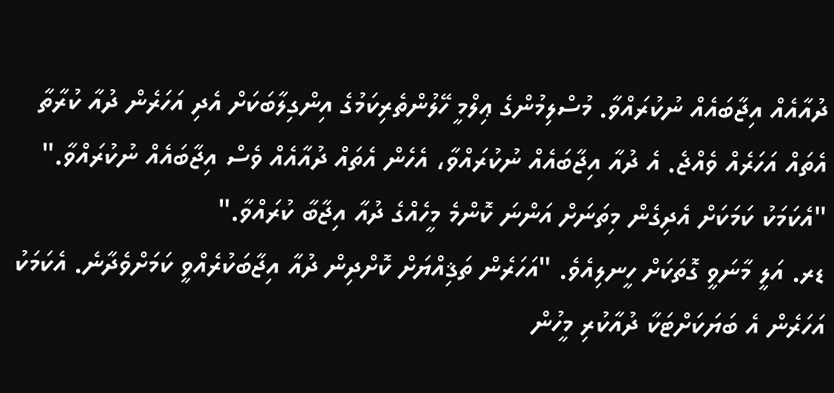ދުއާއެއް އިޖާބައެއް ނުކުރައްވާ. މުސްލިމުންގެ ޢިލްމީ ހޭލުންތެރިކަމުގެ އިންގިލާބަކަށް އެދި އަހަރެން ދުއާ ކުރާތާ އެތައް އަހަރެއް ވެއްޖެ. އެ ދުއާ އިޖާބައެއް ނުކުރައްވާ، އެހެން އެތައް ދުއާއެއް ވެސް އިޖާބައެއް ނުކުރައްވާ."
"އެކަމަކު ކަމަކަށް އެދިގެން މިތަނަށް އަންނަ ކޮންމެ މީހެއްގެ ދުއާ އިޖާބާ ކުރައްވާ."
ޑރ. އަލީ މާނަވީ ގޮތަކަށް ހީނލިއެވެ. "އަހަރެން ތަޤިއްޔަށް ކޮށްދިން ދުއާ އިޖާބަކުރެއްވީ ކަމަށްވެދާނެ. އެކަމަކު އަހަރެން އެ ބަޔަކަށްޓަކާ ދުއާކުރި މީހުން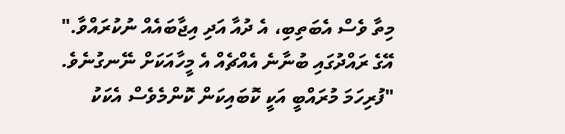މިތާ ވެސް އެބަތިބި، އެ ދުއާ އަދި އިޖާބައެއް ނުކުރައްވާ."
އޭގެ ރައްދުގައި ބުނާނެ އެއްޗެއް އެ މީހާއަކަށް ނޭނގުނެވެ.
"ފުރިހަމަ މުރައްބީ އަކީ ކޮބައިކަން ކޮންމެވެސް އެކަކު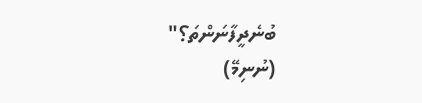ބުނެދީފާނަންތަ؟"
(ނުނިމޭ)